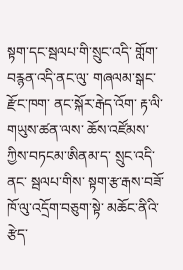སྟག་དང་སྦལཔ་གི་སྲུང་འདི་ གློག་བརྙན་འདི་ནང་ལུ་ གཞལམ་སྒང་རྫོང་ཁག་ ནང་སྐོར་རྒེད་འོག་ རྟ་ལི་གཡུས་ཚན་ལས་ ཆོས་འཛོམས་ཀྱིས་བཏངམ་ཨིནམ་ད་ སྲུང་འདི་ནང་ སྦལཔ་གིས་ སྟག་རྩ་རྒས་བཟོ་ ཁོ་ལུ་འདྲོག་བཅུག་སྟེ་ མཆོང་ནིའི་རྩེད་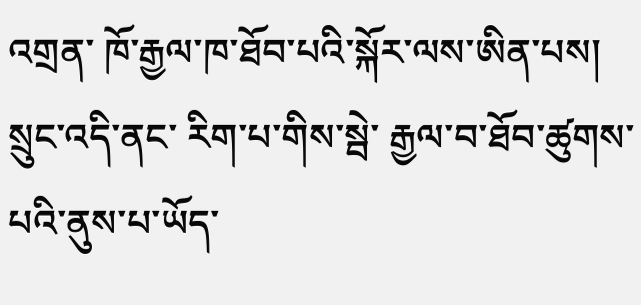འགྲན་ ཁོ་རྒྱལ་ཁ་ཐོབ་པའི་སྐོར་ལས་ཨིན་པས། སྲུང་འདི་ནང་ རིག་པ་གིས་སྦེ་ རྒྱལ་བ་ཐོབ་ཚུགས་པའི་ནུས་པ་ཡོད་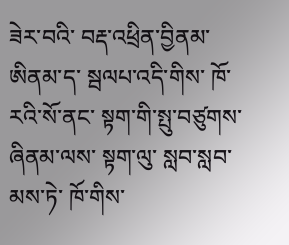ཟེར་བའི་ བརྡ་འཕྲིན་བྱིནམ་ཨིནམ་ད་ སྦལཔ་འདི་གིས་ ཁོ་རའི་སོ་ནང་ སྟག་གི་སྤུ་བཙུགས་ཞིནམ་ལས་ སྟག་ལུ་ སླབ་སླབ་མས་ཏེ་ ཁོ་གིས་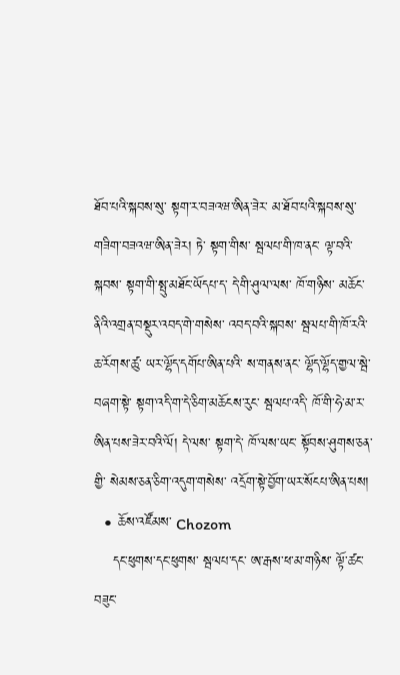ཐོབ་པའི་སྐབས་སུ་ སྟག་ར་བཟའཝ་ཨིན་ཟེར་ མ་ཐོབ་པའི་སྐབས་སུ་ གཟིག་བཟའཝ་ཨིན་ཟེར། ཏེ་ སྟག་གིས་ སྦལཔ་གི་ཁ་ནང་ ལྟ་བའི་སྐབས་ སྟག་གི་སྤུ་མཐོང་ཡོདཔ་ད་ དེ་གི་ཤུལ་ལས་ ཁོ་གཉིས་ མཆོང་ནིའི་འགྲན་བསྡུར་འབད་གེ་གསེས་ འབད་བའི་སྐབས་ སྦལཔ་གི་ཁོ་རའི་ ཆ་རོགས་ཚུ་ ཡར་ལྷོད་དགོཔ་ཨིན་པའི་ ས་གནས་ནང་ ལྷོད་ལྷོད་གྱལ་སྦེ་བཞག་སྟེ་ སྟག་འདི་ག་དེ་ཅིག་མཆོངས་རུང་ སྦལཔ་འདི་ ཁོ་གི་ཧེ་མ་ར་ཨིན་པས་ཟེར་བའི་ལོ། དེ་ལས་ སྟག་དེ་ ཁོ་ལས་ཡང་ སྟོབས་ཤུགས་ཅན་གྱི་ སེམས་ཅན་ཅིག་འདུག་གསེས་ འདྲོག་སྟེ་བྱོག་ཡར་སོངཔ་ཨིན་པས།
  • ཆོས་འཛོམས་ Chozom
    དང་ཕུགས་དང་ཕུགས་ སྦལཔ་དང་ ཨ་རྒས་ཕ་མ་གཉིས་ ལྟོ་ཚང་བཟུང་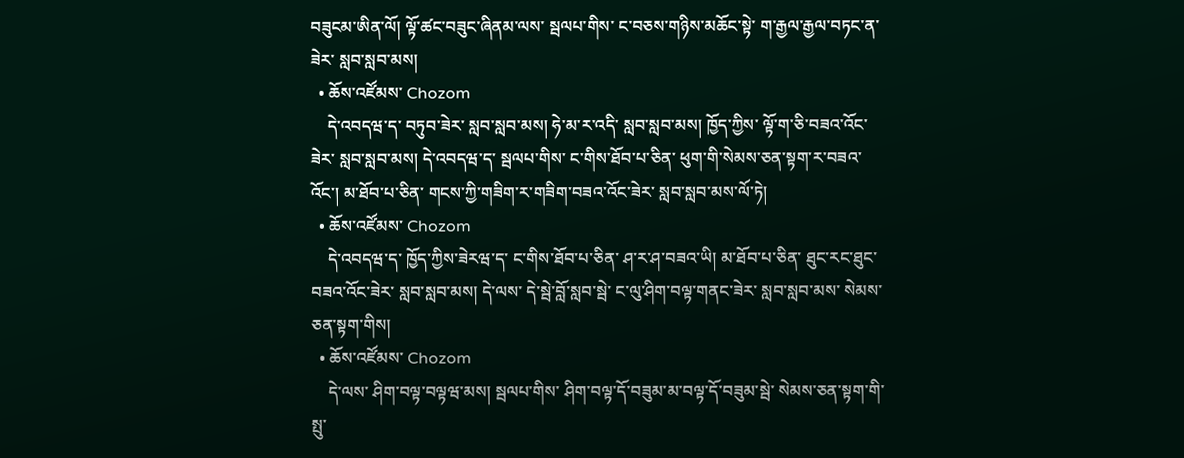བཟུངམ་ཨིན་ལོ། ལྟོ་ཚང་བཟུང་ཞིནམ་ལས་ སྦལཔ་གིས་ ང་བཅས་གཉིས་མཆོང་སྟེ་ ག་རྒྱལ་རྒྱལ་བཏང་ན་ཟེར་ སླབ་སླབ་མས།
  • ཆོས་འཛོམས་ Chozom
    དེ་འབདཝ་ད་ བཏུབ་ཟེར་ སླབ་སླབ་མས། ཧེ་མ་ར་འདི་ སླབ་སླབ་མས། ཁྱོད་ཀྱིས་ ལྟོ་ག་ཅི་བཟའ་འོང་ཟེར་ སླབ་སླབ་མས། དེ་འབདཝ་ད་ སྦལཔ་གིས་ ང་གིས་ཐོབ་པ་ཅིན་ ཕུག་གི་སེམས་ཅན་སྟག་ར་བཟའ་འོང་། མ་ཐོབ་པ་ཅིན་ གངས་ཀྱི་གཟིག་ར་གཟིག་བཟའ་འོང་ཟེར་ སླབ་སླབ་མས་ལོ་ཏེ།
  • ཆོས་འཛོམས་ Chozom
    དེ་འབདཝ་ད་ ཁྱོད་ཀྱིས་ཟེརཝ་ད་ ང་གིས་ཐོབ་པ་ཅིན་ ཤ་ར་ཤ་བཟའ་ཡི། མ་ཐོབ་པ་ཅིན་ ཐུང་རང་ཐུང་བཟའ་འོང་ཟེར་ སླབ་སླབ་མས། དེ་ལས་ དེ་སྦེ་བློ་སླབ་སྦེ་ ང་ལུ་ཤིག་བལྟ་གནང་ཟེར་ སླབ་སླབ་མས་ སེམས་ཅན་སྟག་གིས།
  • ཆོས་འཛོམས་ Chozom
    དེ་ལས་ ཤིག་བལྟ་བལྟཝ་མས། སྦལཔ་གིས་ ཤིག་བལྟ་དོ་བཟུམ་མ་བལྟ་དོ་བཟུམ་སྦེ་ སེམས་ཅན་སྟག་གི་ སྤུ་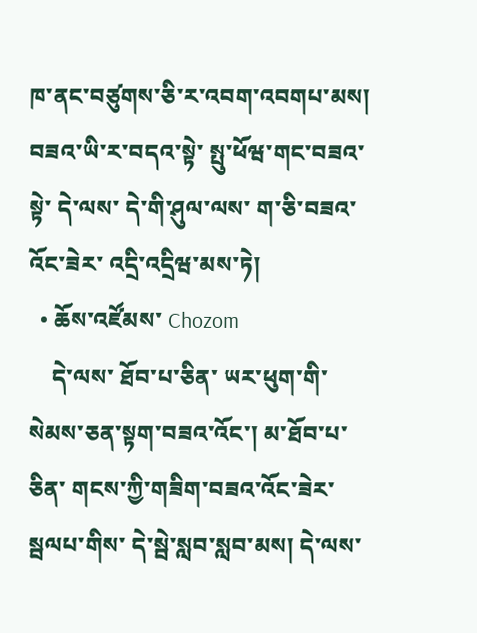ཁ་ནང་བཙུགས་ཅི་ར་འབག་འབགཔ་མས། བཟའ་ཡི་ར་བདའ་སྟེ་ སྤུ་ཕོཝ་གང་བཟའ་སྟེ་ དེ་ལས་ དེ་གི་ཤུལ་ལས་ ག་ཅི་བཟའ་འོང་ཟེར་ འདྲི་འདྲིཝ་མས་ཏེ།
  • ཆོས་འཛོམས་ Chozom
    དེ་ལས་ ཐོབ་པ་ཅིན་ ཡར་ཕུག་གི་སེམས་ཅན་སྟག་བཟའ་འོང་། མ་ཐོབ་པ་ཅིན་ གངས་ཀྱི་གཟིག་བཟའ་འོང་ཟེར་ སྦལཔ་གིས་ དེ་སྦེ་སླབ་སླབ་མས། དེ་ལས་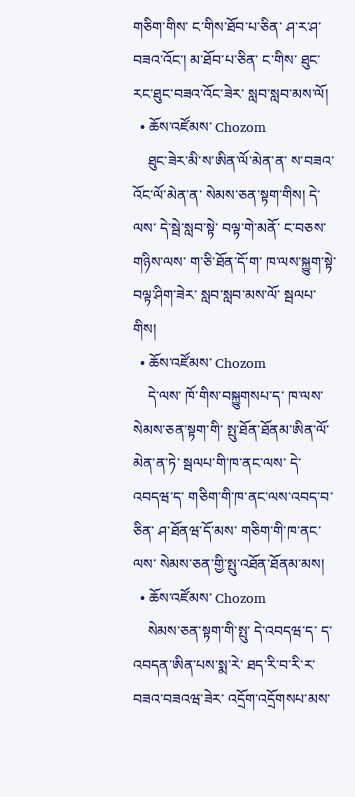གཅིག་གིས་ ང་གིས་ཐོབ་པ་ཅིན་ ཤ་ར་ཤ་བཟའ་འོང་། མ་ཐོབ་པ་ཅིན་ ང་གིས་ ཐུང་རང་ཐུང་བཟའ་འོང་ཟེར་ སླབ་སླབ་མས་ལོ།
  • ཆོས་འཛོམས་ Chozom
    ཐུང་ཟེར་མི་ས་ཨིན་ལོ་མེན་ན་ ས་བཟའ་འོང་ལོ་མེན་ན་ སེམས་ཅན་སྟག་གིས། དེ་ལས་ དེ་སྦེ་སླབ་སྟེ་ བལྟ་གེ་མནོ་ ང་བཅས་གཉིས་ལས་ ག་ཅི་ཐོན་དོ་ག་ ཁ་ལས་སྐྱུག་སྟེ་ བལྟ་ཤིག་ཟེར་ སླབ་སླབ་མས་ལོ་ སྦལཔ་གིས།
  • ཆོས་འཛོམས་ Chozom
    དེ་ལས་ ཁོ་གིས་བསྐྱུགསཔ་ད་ ཁ་ལས་སེམས་ཅན་སྟག་གི་ སྤུ་ཐོན་ཐོནམ་ཨིན་ལོ་མེན་ན་ཏེ་ སྦལཔ་གི་ཁ་ནང་ལས་ དེ་འབདཝ་ད་ གཅིག་གི་ཁ་ནང་ལས་འབད་བ་ཅིན་ ཤ་ཐོནཝ་དོ་མས་ གཅིག་གི་ཁ་ནང་ལས་ སེམས་ཅན་གྱི་སྤུ་འཐོན་ཐོནམ་མས།
  • ཆོས་འཛོམས་ Chozom
    སེམས་ཅན་སྟག་གི་སྤུ་ དེ་འབདཝ་ད་ ད་འབདན་ཨིན་པས་སྨ་རེ་ ཐད་རི་བ་རི་ར་བཟའ་བཟའཝ་ཟེར་ འདྲོག་འདྲོགསཔ་མས་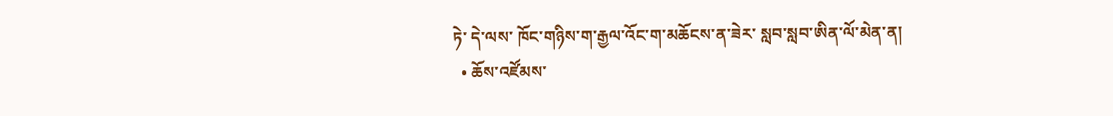ཏེ་ དེ་ལས་ ཁོང་གཉིས་ག་རྒྱལ་འོང་ག་མཆོངས་ན་ཟེར་ སླབ་སླབ་ཨིན་ལོ་མེན་ན།
  • ཆོས་འཛོམས་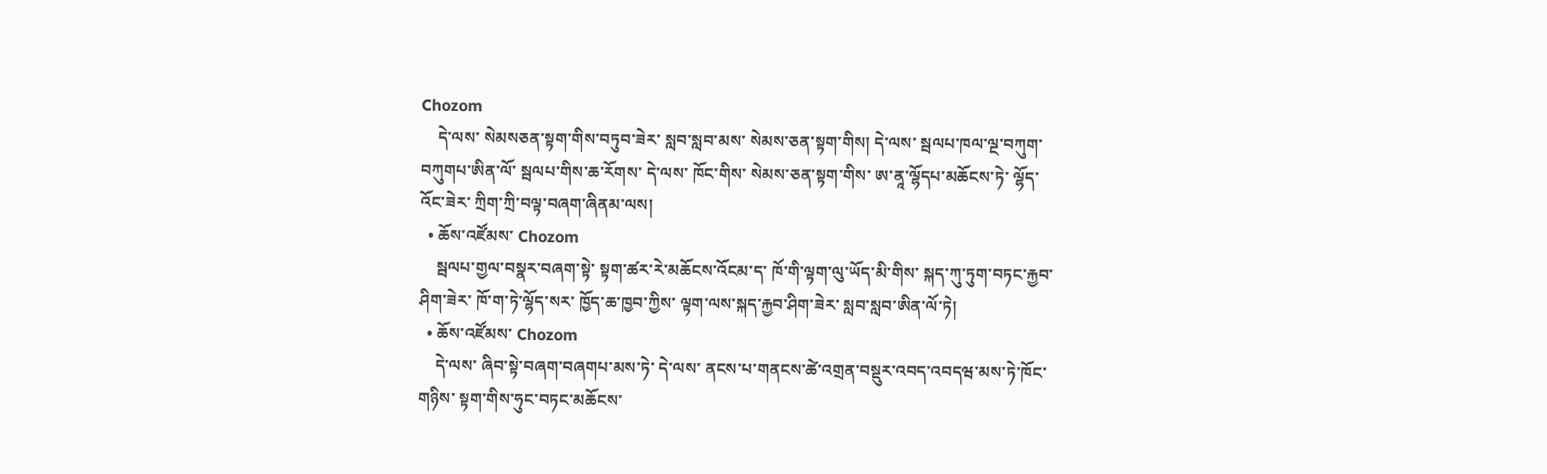Chozom
    དེ་ལས་ སེམསཅན་སྟག་གིས་བཏུབ་ཟེར་ སླབ་སླབ་མས་ སེམས་ཅན་སྟག་གིས། དེ་ལས་ སྦལཔ་ཁལ་ལྔ་བཀུག་བཀུགཔ་ཨིན་ལོ་ སྦལཔ་གིས་ཆ་རོགས་ དེ་ལས་ ཁོང་གིས་ སེམས་ཅན་སྟག་གིས་ ཨ་ནཱ་ལྷོདཔ་མཆོངས་ཏེ་ ལྷོད་འོང་ཟེར་ ཀྲིག་ཀྲི་བལྟ་བཞག་ཞིནམ་ལས།
  • ཆོས་འཛོམས་ Chozom
    སྦལཔ་གྱལ་བསྣར་བཞག་སྟེ་ སྟག་ཚར་རེ་མཆོངས་འོངམ་ད་ ཁོ་གི་ལྟག་ལུ་ཡོད་མི་གིས་ སྐད་ཀུ་ཏུག་བཏང་རྐྱབ་ཤིག་ཟེར་ ཁོ་ག་ཏེ་ལྷོད་སར་ ཁྱོད་ཆ་ཁྱབ་ཀྱིས་ ལྟག་ལས་སྐད་རྐྱབ་ཤིག་ཟེར་ སླབ་སླབ་ཨིན་ལོ་ཏེ།
  • ཆོས་འཛོམས་ Chozom
    དེ་ལས་ ཞིབ་སྟེ་བཞག་བཞགཔ་མས་ཏེ་ དེ་ལས་ ནངས་པ་གནངས་ཚེ་འགྲན་བསྡུར་འབད་འབདཝ་མས་ཏེ་ཁོང་གཉིས་ སྟག་གིས་ཧུང་བཏང་མཆོངས་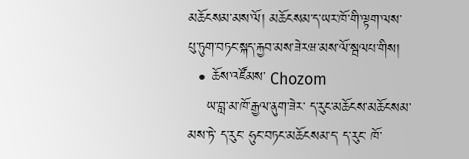མཆོངསམ་མས་ལོ། མཆོངསམ་ད་ཡར་ཁོ་གི་ལྟག་ལས་ པུ་ཏུག་བཏང་སྐད་རྐྱབ་མས་ཟེརཝ་མས་ལོ་སྦལཔ་གིས།
  • ཆོས་འཛོམས་ Chozom
    ཡ་བླ་མ་ཁོ་རྒྱལ་ནུག་ཟེར་ ད་རུང་མཆོངས་མཆོངསམ་མས་ཏེ་ ད་རུང་ ཧུང་བཏང་མཆོངསམ་ད་ ད་རུང་ ཁོ་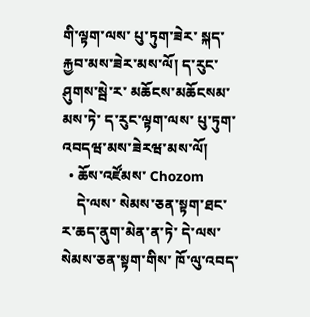གི་ལྟག་ལས་ པུ་ཏུག་ཟེར་ སྐད་རྐྱབ་མས་ཟེར་མས་ལོ། ད་རུང་ཤུགས་སྦེ་ར་ མཆོངས་མཆོངསམ་མས་ཏེ་ ད་རུང་ལྟག་ལས་ པུ་ཏུག་འབདཝ་མས་ཟེརཝ་མས་ལོ།
  • ཆོས་འཛོམས་ Chozom
    དེ་ལས་ སེམས་ཅན་སྟག་ཐང་ར་ཆད་ནུག་མེན་ན་ཏེ་ དེ་ལས་ སེམས་ཅན་སྟག་གིས་ ཁོ་ལུ་འབད་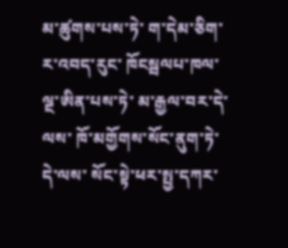མ་ཚུགས་པས་ཏེ་ ག་དེམ་ཅིག་ར་འབད་རུང་ ཁོངསྦལཔ་ཁལ་ལྔ་ཨིན་པས་ཏེ་ མ་རྒྱལ་བར་དེ་ལས་ ཁོ་མགྱོགས་སོང་ནུག་ཏེ་ དེ་ལས་ སོང་སྟེ་ཕར་སྤྱ་དཀར་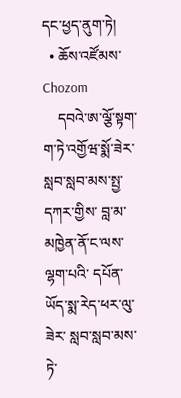དང་ཕྱད་ནུག་ཏེ།
  • ཆོས་འཛོམས་ Chozom
    དབའེ་ཨ་ལྕོ་སྟག་ག་ཏེ་འགྱོཝ་སྨོ་ཟེར་ སླབ་སླབ་མས་སྤྱ་དཀར་གྱིས་ བླ་མ་མཁྱེན་ནོ་ང་ལས་ལྷག་པའི་ དཔོན་ཡོད་སྨ་རེད་ཕར་ལུ་ཟེར་ སླབ་སླབ་མས་ཏེ་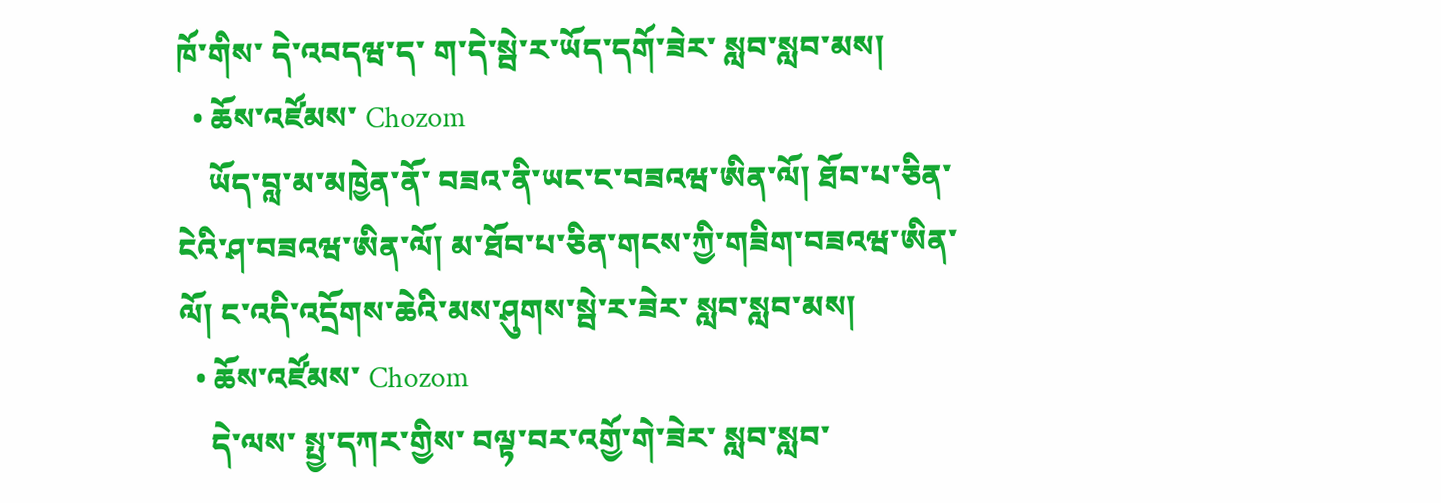ཁོ་གིས་ དེ་འབདཝ་ད་ ག་དེ་སྦེ་ར་ཡོད་དགོ་ཟེར་ སླབ་སླབ་མས།
  • ཆོས་འཛོམས་ Chozom
    ཡོད་བླ་མ་མཁྱེན་ནོ་ བཟའ་ནི་ཡང་ང་བཟའཝ་ཨིན་ལོ། ཐོབ་པ་ཅིན་ ངེའི་ཤ་བཟའཝ་ཨིན་ལོ། མ་ཐོབ་པ་ཅིན་གངས་ཀྱི་གཟིག་བཟའཝ་ཨིན་ལོ། ང་འདི་འདྲོགས་ཆེའི་མས་ཤུགས་སྦེ་ར་ཟེར་ སླབ་སླབ་མས།
  • ཆོས་འཛོམས་ Chozom
    དེ་ལས་ སྤྱ་དཀར་གྱིས་ བལྟ་བར་འགྱོ་གེ་ཟེར་ སླབ་སླབ་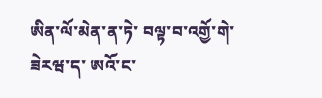ཨིན་ལོ་མེན་ན་ཏེ་ བལྟ་བ་འགྱོ་གེ་ཟེརཝ་ད་ ཨའོ་ང་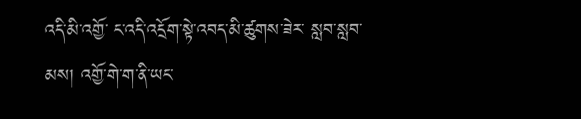འདི་མི་འགྱོ་ ང་འདི་འདྲོག་སྟེ་འབད་མི་ཚུགས་ཟེར་ སླབ་སླབ་མས། འགྱོ་གེ་ག་ནི་ཡང་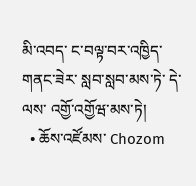མི་འབད་ ང་བལྟ་བར་འཁྱིད་གནང་ཟེར་ སླབ་སླབ་མས་ཏེ་ དེ་ལས་ འགྱོ་འགྱོཝ་མས་ཏེ།
  • ཆོས་འཛོམས་ Chozom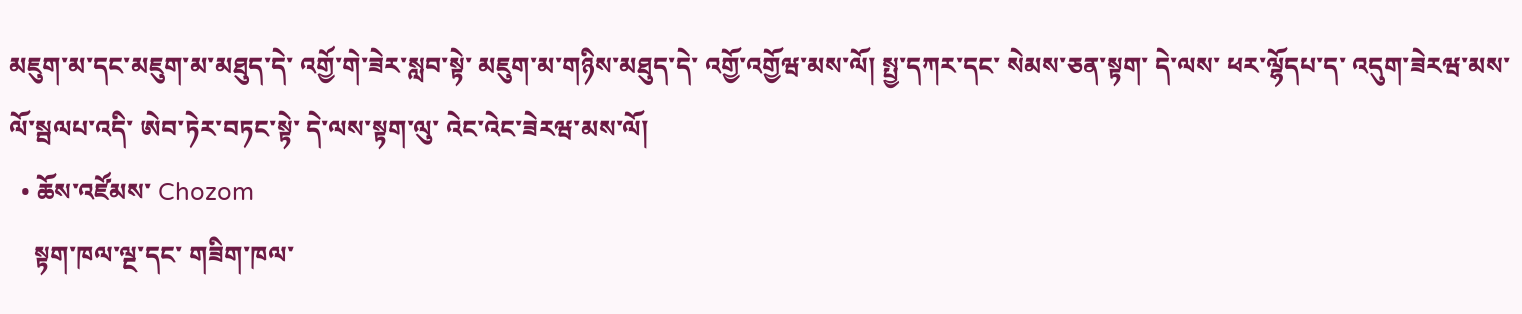མཇུག་མ་དང་མཇུག་མ་མཐུད་དེ་ འགྱོ་གེ་ཟེར་སླབ་སྟེ་ མཇུག་མ་གཉིས་མཐུད་དེ་ འགྱོ་འགྱོཝ་མས་ལོ། སྤྱ་དཀར་དང་ སེམས་ཅན་སྟག་ དེ་ལས་ ཕར་ལྷོདཔ་ད་ འདུག་ཟེརཝ་མས་ལོ་སྦལཔ་འདི་ ཨེབ་ཏེར་བཏང་སྟེ་ དེ་ལས་སྟག་ལུ་ འེང་འེང་ཟེརཝ་མས་ལོ།
  • ཆོས་འཛོམས་ Chozom
    སྟག་ཁལ་ལྔ་དང་ གཟིག་ཁལ་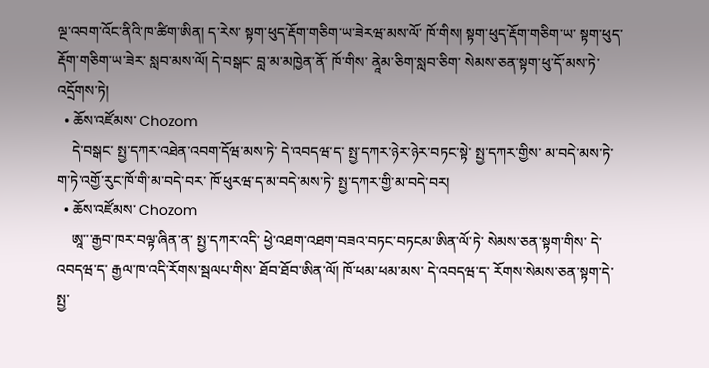ལྔ་འབག་འོང་ནིའི་ཁ་ཚིག་ཨིན། ད་རེས་ སྟག་ཕུད་རྡོག་གཅིག་ཡ་ཟེརཝ་མས་ལོ་ ཁོ་གིས། སྟག་ཕུད་རྡོག་གཅིག་ཡ་ སྟག་ཕུད་རྡོག་གཅིག་ཡ་ཟེར་ སླབ་མས་ལོ། དེ་བསྒང་ བླ་མ་མཁྱེན་ནོ་ ཁོ་གིས་ ནཱེམ་ཅིག་སླབ་ཅིག་ སེམས་ཅན་སྟག་ཕུ་དོ་མས་ཏེ་འདྲོགས་ཏེ།
  • ཆོས་འཛོམས་ Chozom
    དེ་བསྒང་ སྤྱ་དཀར་འཐེན་འབག་དོཝ་མས་ཏེ་ དེ་འབདཝ་ད་ སྤྱ་དཀར་ཉེར་ཉེར་བཏང་སྟེ་ སྤྱ་དཀར་གྱིས་ མ་བདེ་མས་ཏེ་ ག་ཏེ་འགྱོ་རུང་ཁོ་གི་མ་བདེ་བར་ ཁོ་ཕུརཝ་ད་མ་བདེ་མས་ཏེ་ སྤྱ་དཀར་གྱི་མ་བདེ་བར།
  • ཆོས་འཛོམས་ Chozom
    ཨཱ་་་རྒྱབ་ཁར་བལྟ་ཞིན་ན་ སྤྱ་དཀར་འདི་ ཕྱེ་འཐག་འཐག་བཟའ་བཏང་བཏངམ་ཨིན་ལོ་ཏེ་ སེམས་ཅན་སྟག་གིས་ དེ་འབདཝ་ད་ རྒྱལ་ཁ་འདི་རོགས་སྦལཔ་གིས་ ཐོབ་ཐོབ་ཨིན་ལོ། ཁོ་ཕམ་ཕམ་མས་ དེ་འབདཝ་ད་ རོགས་སེམས་ཅན་སྟག་དེ་ སྤྱ་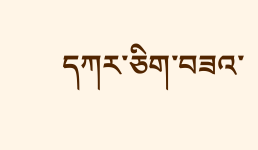དཀར་ཅིག་བཟའ་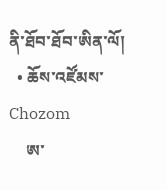ནི་ཐོབ་ཐོབ་ཨིན་ལོ།
  • ཆོས་འཛོམས་ Chozom
    ཨ་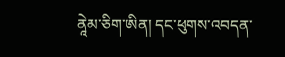ནཱེམ་ཅིག་ཨིན། དང་ཕུགས་འབདན་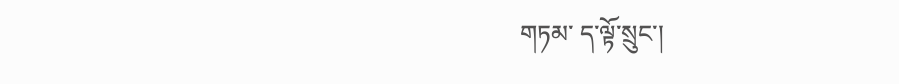གཏམ་ ད་ལྟོ་སྲུང་།